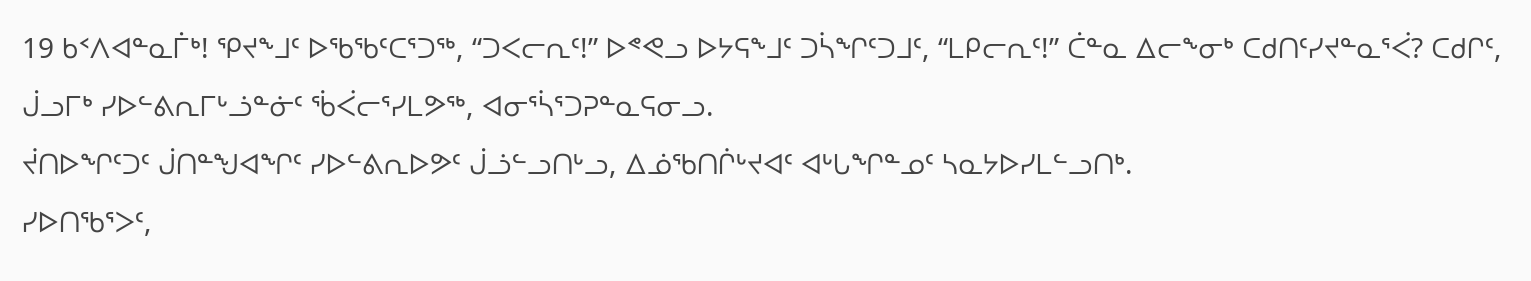19 ᑲᑉᐱᐊᓐᓇᒦᒃ! ᕿᔪᖕᒧᑦ ᐅᖃᖃᑦᑕᕐᑐᖅ, “ᑐᐸᓕᕆᑦ!” ᐅᕝᕙᓗ ᐅᔭᕋᖕᒧᑦ ᑐᓵᖏᑦᑐᒧᑦ, “ᒪᑭᓕᕆᑦ!” ᑖᓐᓇ ᐃᓕᖕᓂᒃ ᑕᑯᑎᑦᓯᔪᓐᓇᕐᐹ? ᑕᑯᒋᑦ, ᒎᓗᒥᒃ ᓯᐅᓪᕕᕆᒥᒡᓘᓐᓃᑦ ᖄᐹᓕᕐᓯᒪᕗᖅ, ᐊᓂᕐᓵᕐᑐᕈᓐᓇᕋᓂᓗ.
ᔫᑎᐅᖏᑦᑐᑦ ᒎᑎᓐᖑᐊᖏᑦ ᓯᐅᓪᕕᕆᐅᕗᑦ ᒎᓘᓪᓗᑎᒡᓗ, ᐃᓅᖃᑎᒌᒡᔪᐊᑦ ᐊᒡᒐᖏᓐᓄᑦ ᓴᓇᔭᐅᓯᒪᓪᓗᑎᒃ.
ᓯᐅᑎᖃᕐᐳᑦ,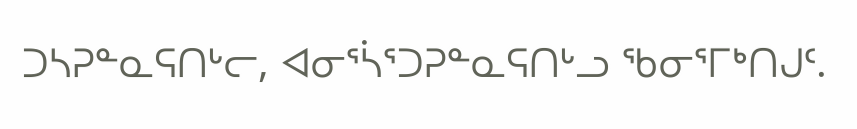ᑐᓴᕈᓐᓇᕋᑎᒡᓕ, ᐊᓂᕐᓵᕐᑐᕈᓐᓇᕋᑎᒡᓗ ᖃᓂᕐᒥᒃᑎᒍᑦ.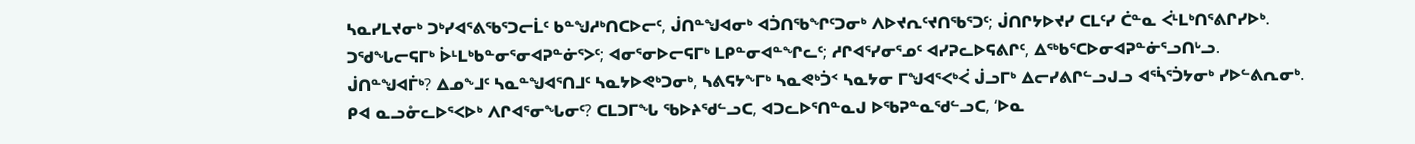ᓴᓇᓯᒪᔪᓂᒃ ᑐᒃᓯᐊᕐᕕᖃᕐᑐᓕᒫᑦ ᑲᓐᖑᓱᒃᑎᑕᐅᓕᑦ, ᒎᑎᓐᖑᐊᓂᒃ ᐊᑑᑎᖃᖏᑦᑐᓂᒃ ᐱᐅᔪᕆᑦᔪᑎᖃᕐᑐᑦ; ᒎᑎᒋᔭᐅᔪᓯ ᑕᒪᑦᓯ ᑖᓐᓇ ᐹᒻᒪᒃᑎᕐᕕᒋᓯᐅᒃ.
ᑐᖁᖓᓕᕋᒥᒃ ᐆᒻᒪᒃᑲᓐᓂᕐᓂᐊᕈᓐᓃᕐᐳᑦ; ᐊᓂᕐᓂᐅᓕᕋᒥᒃ ᒪᑭᓐᓂᐊᓐᖏᓚᑦ; ᓱᒋᐊᕐᓯᓂᕐᓄᑦ ᐊᓯᕈᓚᐅᕋᕕᒋᑦ, ᐃᖅᑲᕐᑕᐅᓂᐊᕈᓐᓃᕐᓗᑎᒡᓗ.
ᒎᑎᓐᖑᐊᒦᒃ? ᐃᓄᖕᒧᑦ ᓴᓇᓐᖑᐊᕐᑎᒧᑦ ᓴᓇᔭᐅᕙᒃᑐᓂᒃ, ᓴᕕᕋᔭᖕᒥᒃ ᓴᓇᕙᒃᑑᑉ ᓴᓇᔭᓂ ᒥᖑᐊᕐᐸᒃᐹ ᒎᓗᒥᒃ ᐃᓕᓯᕕᒋᓪᓗᒍᓗ ᐊᕐᓵᕐᑑᔭᓂᒃ ᓯᐅᓪᕕᕆᓂᒃ.
ᑭᐊ ᓇᓗᓁᓚᐅᕐᐸᐅᒃ ᐱᒋᐊᕐᓂᖓᓂᑦ? ᑕᒪᑐᒥᖓ ᖃᐅᔨᖁᓪᓗᑕ, ᐊᑐᓚᐅᕐᑎᓐᓇᒍ ᐅᖃᕈᓐᓇᖁᓪᓗᑕ, ‘ᐅᓇ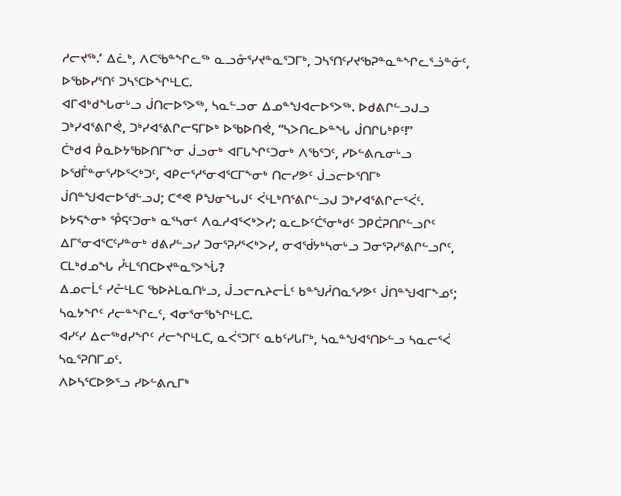ᓱᓕᔪᖅ.’ ᐃᓛᒃ, ᐱᑕᖃᓐᖏᓚᖅ ᓇᓗᓁᕐᓯᔪᓐᓇᕐᑐᒥᒃ, ᑐᓴᕐᑎᑦᓯᔪᖃᕈᓐᓇᓐᖏᓚᕐᓘᓐᓃᑦ, ᐅᖃᐅᓯᕐᑎᑦ ᑐᓴᕐᑕᐅᖏᒻᒪᑕ.
ᐊᒥᐊᒃᑯᖓᓂᒡᓗ ᒎᑎᓕᐅᕐᐳᖅ, ᓴᓇᓪᓗᓂ ᐃᓄᓐᖑᐊᓕᐅᕐᐳᖅ. ᐅᑯᕕᒋᓪᓗᒍᓗ ᑐᒃᓯᐊᕐᕕᒋᕚ, ᑐᒃᓯᐊᕐᕕᒋᓕᕋᒥᐅᒃ ᐅᖃᐅᑎᕚ, “ᓴᐳᑎᓚᐅᓐᖓ ᒎᑎᒋᒐᒃᑭᑦ!”
ᑖᒃᑯᐊ ᑮᓇᐅᔭᖃᐅᑎᒥᖕᓂ ᒎᓗᓂᒃ ᐊᒥᒐᖏᑦᑐᓂᒃ ᐱᖃᕐᑐᑦ, ᓯᐅᓪᕕᕆᓂᒡᓗ ᐅᖁᒤᓐᓂᕐᓯᐅᕐᐸᒃᑐᑦ, ᐊᑭᓕᕐᓱᕐᓂᐊᕐᑕᒥᖕᓂᒃ ᑎᓕᓯᕗᑦ ᒎᓗᓕᐅᕐᑎᒥᒃ ᒎᑎᓐᖑᐊᓕᐅᖁᓪᓗᒍ; ᑕᕝᕙ ᑭᖑᓂᖓᒍᑦ ᐹᒻᒪᒃᑎᕐᕕᒋᓪᓗᒍ ᑐᒃᓯᐊᕐᕕᒋᓕᕐᐹᑦ.
ᐅᔭᕋᖕᓂᒃ ᕾᕋᑦᑐᓂᒃ ᓇᕐᓴᓂᑦ ᐱᓇᓱᐊᕐᐸᒃᐳᓯ; ᓇᓚᐅᑦᑖᕐᓂᒃᑯᑦ ᑐᑭᑖᕈᑎᒋᓪᓗᒋᑦ ᐃᒥᕐᓂᐊᕐᑕᑦᓯᓐᓂᒃ ᑯᕕᓯᓪᓗᓯ ᑐᓂᕐᕈᓯᕐᐸᒃᐳᓯ, ᓂᐊᖂᔭᒃᓴᓂᒡᓗ ᑐᓂᕐᕈᓯᕐᕕᒋᓪᓗᒋᑦ, ᑕᒪᒃᑯᓄᖓ ᓮᒻᒪᕐᑎᑕᐅᔪᓐᓇᕐᐳᖔ?
ᐃᓄᓕᒫᑦ ᓯᓔᒻᒪᑕ ᖃᐅᔨᒪᓇᑎᒡᓗ, ᒎᓗᓕᕆᔨᓕᒫᑦ ᑲᓐᖑᓲᑎᓇᕐᓯᕗᑦ ᒎᑎᓐᖑᐊᒥᖕᓄᑦ; ᓴᓇᔭᖏᑦ ᓱᓕᓐᖏᓚᑦ, ᐊᓂᕐᓂᖃᖏᒻᒪᑕ.
ᐊᓯᑦᓯ ᐃᓕᖅᑯᓯᖏᑦ ᓱᓕᖏᒻᒪᑕ, ᓇᐹᕐᑐᒥᑦ ᓇᑲᑦᓯᒐᒥᒃ, ᓴᓇᓐᖑᐊᕐᑎᐅᓪᓗ ᓴᓇᓕᕐᐹ ᓴᓇᕐᕈᑎᒥᓄᑦ.
ᐱᐅᓴᕐᑕᐅᕗᕐᓗ ᓯᐅᓪᕕᕆᒥᒃ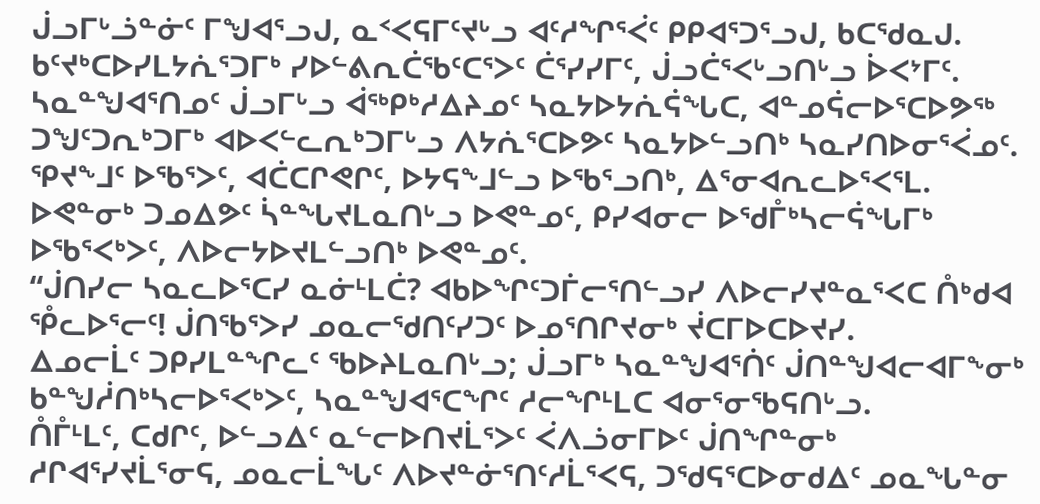ᒎᓗᒥᒡᓘᓐᓃᑦ ᒥᖑᐊᕐᓗᒍ, ᓇᑉᐸᕋᒥᑦᔪᒡᓗ ᐊᑦᓱᖏᕐᐹᑦ ᑭᑭᐊᕐᑐᕐᓗᒍ, ᑲᑕᖁᓇᒍ.
ᑲᑦᔪᒃᑕᐅᓯᒪᔭᕇᕐᑐᒥᒃ ᓯᐅᓪᕕᕆᑖᖃᑦᑕᕐᐳᑦ ᑖᕐᓯᓯᒥᑦ, ᒎᓗᑖᕐᐸᒡᓗᑎᒡᓗ ᐆᐸᔾᒥᑦ. ᓴᓇᓐᖑᐊᕐᑎᓄᑦ ᒎᓗᒥᒡᓗ ᐋᖅᑭᒃᓱᐃᔨᓄᑦ ᓴᓇᔭᐅᔭᕇᕌᖓᑕ, ᐊᓐᓄᕌᓕᐅᕐᑕᐅᕗᖅ ᑐᖑᑦᑐᕆᒃᑐᒥᒃ ᐊᐅᐸᓪᓚᕆᒃᑐᒥᒡᓗ ᐱᔭᕇᕐᑕᐅᕗᑦ ᓴᓇᔭᐅᓪᓗᑎᒃ ᓴᓇᓯᑎᐅᓂᕐᐹᓄᑦ.
ᕿᔪᖕᒧᑦ ᐅᖃᕐᐳᑦ, ᐊᑖᑕᒋᕙᒋᑦ, ᐅᔭᕋᖕᒧᓪᓗ ᐅᖃᕐᓗᑎᒃ, ᐃᕐᓂᐊᕆᓚᐅᕐᐸᕐᒪ. ᐅᕙᓐᓂᒃ ᑐᓄᐃᕗᑦ ᓵᓐᖓᔪᒪᓇᑎᒡᓗ ᐅᕙᓐᓄᑦ, ᑭᓯᐊᓂᓕ ᐅᖁᒤᒃᓴᓕᕌᖓᒥᒃ ᐅᖃᕐᐸᒃᐳᑦ, ᐱᐅᓕᔭᐅᔪᒪᓪᓗᑎᒃ ᐅᕙᓐᓄᑦ.
“ᒎᑎᓯᓕ ᓴᓇᓚᐅᕐᑕᓯ ᓇᓃᒻᒪᑖ? ᐊᑲᐅᖏᑦᑐᒦᓕᕐᑎᓪᓗᓯ ᐱᐅᓕᓯᔪᓐᓇᕐᐸᑕ ᑍᒃᑯᐊ ᕾᓚᐅᕐᓕᑦ! ᒎᑎᖃᕐᐳᓯ ᓄᓇᓕᖁᑎᑦᓯᑐᑦ ᐅᓄᕐᑎᒋᔪᓂᒃ ᔫᑕᒥᐅᑕᐅᔪᓯ.
ᐃᓄᓕᒫᑦ ᑐᑭᓯᒪᓐᖏᓚᑦ ᖃᐅᔨᒪᓇᑎᒡᓗ; ᒎᓗᒥᒃ ᓴᓇᓐᖑᐊᕐᑏᑦ ᒎᑎᓐᖑᐊᓕᐊᒥᖕᓂᒃ ᑲᓐᖑᓲᑎᒃᓴᓕᐅᕐᐸᒃᐳᑦ, ᓴᓇᓐᖑᐊᕐᑕᖏᑦ ᓱᓕᖏᒻᒪᑕ ᐊᓂᕐᓂᖃᕋᑎᒡᓗ.
ᑍᒤᒻᒪᑦ, ᑕᑯᒋᑦ, ᐅᓪᓗᐃᑦ ᓇᓪᓕᐅᑎᔪᒫᕐᐳᑦ ᐹᐱᓘᓂᒥᐅᑦ ᒎᑎᖏᓐᓂᒃ ᓱᒋᐊᕐᓯᔪᒫᕐᓂᕋ, ᓄᓇᓕᒫᖓᑦ ᐱᐅᔪᓐᓃᕐᑎᑦᓱᒫᕐᐸᕋ, ᑐᖁᕋᕐᑕᐅᓂᑯᐃᑦ ᓄᓇᖓᓐᓂ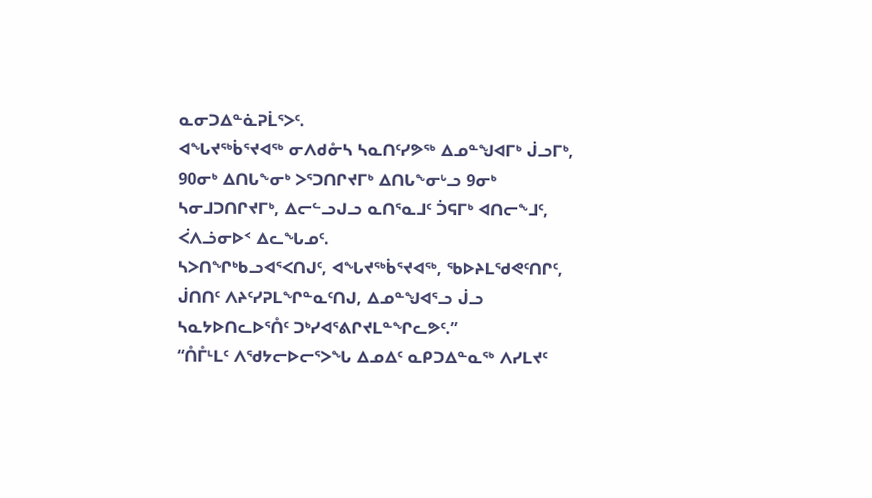ᓇᓂᑐᐃᓐᓈᕈᒫᕐᐳᑦ.
ᐊᖓᔪᖅᑳᕐᔪᐊᖅ ᓂᐱᑯᓁᓴ ᓴᓇᑎᑦᓯᕗᖅ ᐃᓄᓐᖑᐊᒥᒃ ᒎᓗᒥᒃ, 90ᓂᒃ ᐃᑎᒐᖕᓂᒃ ᐳᕐᑐᑎᒋᔪᒥᒃ ᐃᑎᒐᖕᓂᒡᓗ 9ᓂᒃ ᓴᓂᒧᑐᑎᒋᔪᒥᒃ, ᐃᓕᓪᓗᒍᓗ ᓇᑎᕐᓇᒧᑦ ᑑᕋᒥᒃ ᐊᑎᓕᖕᒧᑦ, ᐹᐱᓘᓂᐅᑉ ᐃᓚᖓᓄᑦ.
ᓴᐳᑎᖏᒃᑲᓗᐊᕐᐸᑎᒍᑦ, ᐊᖓᔪᖅᑳᕐᔪᐊᖅ, ᖃᐅᔨᒪᖁᕙᑦᑎᒋᑦ, ᒎᑎᑎᑦ ᐱᔨᑦᓯᕈᒪᖏᓐᓇᑦᑎᒍ, ᐃᓄᓐᖑᐊᕐᓗ ᒎᓗ ᓴᓇᔭᐅᑎᓚᐅᕐᑍᑦ ᑐᒃᓯᐊᕐᕕᒋᔪᒪᓐᖏᓚᕗᑦ.”
“ᑍᒤᒻᒪᑦ ᐱᖁᔭᓕᐅᓕᕐᐳᖓ ᐃᓄᐃᑦ ᓇᑭᑐᐃᓐᓇᖅ ᐱᓯᒪᔪᑦ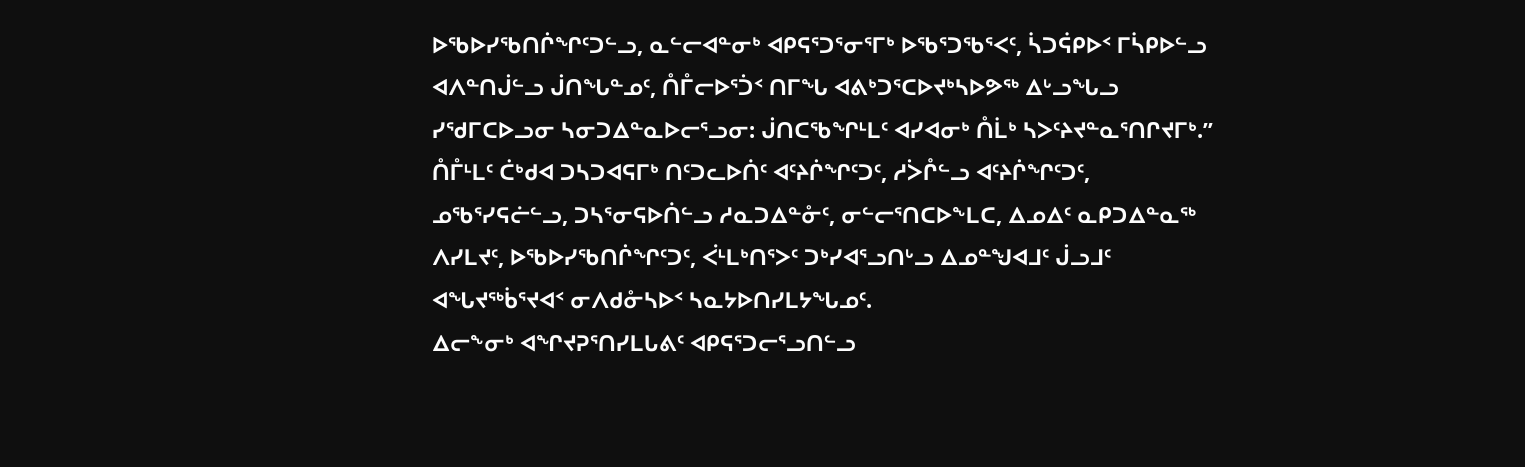ᐅᖃᐅᓯᖃᑎᒌᖏᑦᑐᓪᓗ, ᓇᓪᓕᐊᓐᓂᒃ ᐊᑭᕋᕐᑐᕐᓂᕐᒥᒃ ᐅᖃᕐᑐᖃᕐᐸᑦ, ᓵᑐᕌᑭᐅᑉ ᒥᓵᑭᐅᓪᓗ ᐊᐱᓐᑎᒎᓪᓗ ᒎᑎᖓᓐᓄᑦ, ᑍᒤᓕᐅᕐᑑᑉ ᑎᒥᖓ ᐊᕕᒃᑐᕐᑕᐅᔪᒃᓴᐅᕗᖅ ᐃᒡᓗᖓᓗ ᓯᖁᒥᑕᐅᓗᓂ ᓴᓂᑐᐃᓐᓇᐅᓕᕐᓗᓂ: ᒎᑎᑕᖃᖏᒻᒪᑦ ᐊᓯᐊᓂᒃ ᑍᒫᒃ ᓴᐳᑦᔨᔪᓐᓇᕐᑎᒋᔪᒥᒃ.”
ᑍᒤᒻᒪᑦ ᑖᒃᑯᐊ ᑐᓴᑐᐊᕋᒥᒃ ᑎᑦᑐᓚᐅᑏᑦ ᐊᑦᔨᒌᖏᑦᑐᑦ, ᓱᐴᒊᓪᓗ ᐊᑦᔨᒌᖏᑦᑐᑦ, ᓄᖃᕐᓯᕋᓖᓪᓗ, ᑐᓴᕐᓂᕋᐅᑏᓪᓗ ᓱᓇᑐᐃᓐᓁᑦ, ᓂᓪᓕᕐᑎᑕᐅᖕᒪᑕ, ᐃᓄᐃᑦ ᓇᑭᑐᐃᓐᓇᖅ ᐱᓯᒪᔪᑦ, ᐅᖃᐅᓯᖃᑎᒌᖏᑦᑐᑦ, ᐹᒻᒪᒃᑎᕐᐳᑦ ᑐᒃᓯᐊᕐᓗᑎᒡᓗ ᐃᓄᓐᖑᐊᒧᑦ ᒎᓗᒧᑦ ᐊᖓᔪᖅᑳᕐᔪᐊᑉ ᓂᐱᑯᓁᓴᐅᑉ ᓴᓇᔭᐅᑎᓯᒪᔭᖓᓄᑦ.
ᐃᓕᖕᓂᒃ ᐊᖏᔪᕈᕐᑎᓯᒪᒐᕕᑦ ᐊᑭᕋᕐᑐᓕᕐᓗᑎᓪᓗ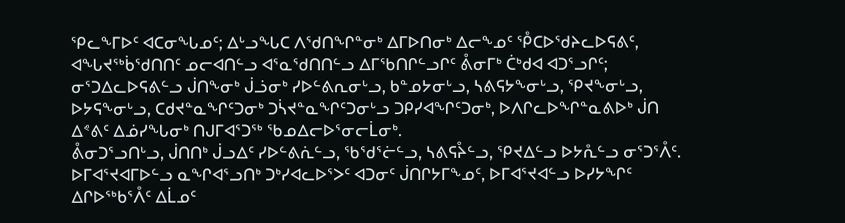ᕿᓚᖕᒥᐅᑦ ᐊᑕᓂᖓᓄᑦ; ᐃᒡᓗᖓᑕ ᐱᖁᑎᖏᓐᓂᒃ ᐃᒥᐅᑎᓂᒃ ᐃᓕᖕᓄᑦ ᕾᑕᐅᖁᔨᓚᐅᕋᕕᑦ, ᐊᖓᔪᖅᑳᖁᑎᑎᑦ ᓄᓕᐊᑎᓪᓗ ᐊᕐᓇᖁᑎᑎᓪᓗ ᐃᒥᖃᑎᒋᓪᓗᒋᑦ ᕔᓂᒥᒃ ᑖᒃᑯᐊ ᐊᑐᕐᓗᒋᑦ; ᓂᕐᑐᐃᓚᐅᕋᕕᓪᓗ ᒎᑎᖕᓂᒃ ᒎᓘᓂᒃ ᓯᐅᓪᕕᕆᓂᒡᓗ, ᑲᓐᓄᔭᓂᒡᓗ, ᓴᕕᕋᔭᖕᓂᒡᓗ, ᕿᔪᖕᓂᒡᓗ, ᐅᔭᕋᖕᓂᒡᓗ, ᑕᑯᔪᓐᓇᖏᑦᑐᓂᒃ ᑐᓵᔪᓐᓇᖏᑦᑐᓂᒡᓗ ᑐᑭᓯᐊᖏᑦᑐᓂᒃ, ᐅᐱᒋᓚᐅᖏᓐᓇᕕᐅᒃ ᒎᑎ ᐃᕝᕕᑦ ᐃᓅᓯᖓᓂᒃ ᑎᒍᒥᐊᕐᑐᖅ ᖃᓄᐃᓕᐅᕐᓂᓕᒫᓂᒃ.
ᕔᓂᑐᕐᓗᑎᒡᓗ, ᒎᑎᑎᒃ ᒎᓗᐃᑦ ᓯᐅᓪᕕᕇᓪᓗ, ᖃᖁᕐᓖᓪᓗ, ᓴᕕᕋᔧᓪᓗ, ᕿᔪᐃᓪᓗ ᐅᔭᕅᓪᓗ ᓂᕐᑐᕐᐰᑦ.
ᐅᒥᐊᕐᔪᐊᒥᐅᓪᓗ ᓇᖏᐊᕐᓗᑎᒃ ᑐᒃᓯᐊᓚᐅᕐᐳᑦ ᐊᑐᓂᑦ ᒎᑎᒋᔭᒥᖕᓄᑦ, ᐅᒥᐊᕐᔪᐊᓪᓗ ᐅᓯᔭᖏᑦ ᐃᒋᐅᖅᑲᕐᐰᑦ ᐃᒫᓄᑦ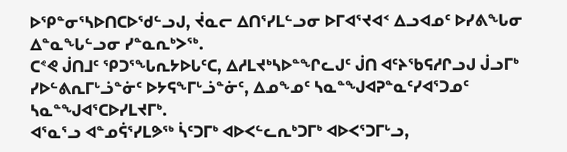ᐅᕿᓐᓂᕐᓴᐅᑎᑕᐅᖁᓪᓗᒍ, ᔫᓇᓕ ᐃᑎᕐᓯᒪᓪᓗᓂ ᐅᒥᐊᕐᔪᐊᑉ ᐃᓗᐊᓄᑦ ᐅᓯᕕᖓᓂ ᐃᓐᓇᖓᓪᓗᓂ ᓯᓐᓇᕆᒃᐳᖅ.
ᑕᕝᕙ ᒎᑎᒧᑦ ᕿᑐᕐᖓᕆᔭᐅᒐᑦᑕ, ᐃᓱᒪᔪᒃᓴᐅᓐᖏᓚᒍᑦ ᒎᑎ ᐊᑦᔨᖃᕋᓱᒋᓗᒍ ᒎᓗᒥᒃ ᓯᐅᓪᕕᕆᒥᒡᓘᓐᓃᑦ ᐅᔭᕋᖕᒥᒡᓘᓐᓃᑦ, ᐃᓄᖕᓄᑦ ᓴᓇᓐᖑᐊᕈᓐᓇᑦᓯᐊᕐᑐᓄᑦ ᓴᓇᓐᖑᐊᕐᑕᐅᓯᒪᔪᒥᒃ.
ᐊᕐᓇᕐᓗ ᐊᓐᓄᕌᕐᓯᒪᕗᖅ ᓵᑦᑐᒥᒃ ᐊᐅᐸᓪᓚᕆᒃᑐᒥᒃ ᐊᐅᐸᕐᑐᒥᒡᓗ,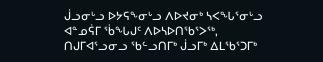ᒎᓗᓂᒡᓗ ᐅᔭᕋᖕᓂᒡᓗ ᐱᐅᔪᓂᒃ ᓴᐸᖓᕐᓂᒡᓗ ᐊᓐᓄᕌᒥ ᖄᖓᒍᑦ ᐱᐅᓴᐅᑎᖃᕐᐳᖅ, ᑎᒍᒥᐊᕐᓗᓂᓗ ᖃᓪᓗᑎᒥᒃ ᒎᓗᒥᒃ ᐃᒪᖃᕐᑐᒥᒃ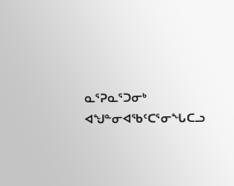ᓇᕐᕈᓇᕐᑐᓂᒃ ᐊᖑᓐᓂᐊᖃᑦᑕᕐᓂᖓᑕᓗ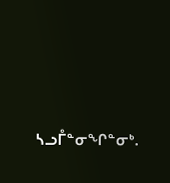ᓴᓗᒤᓐᓂᖏᓐᓂᒃ.